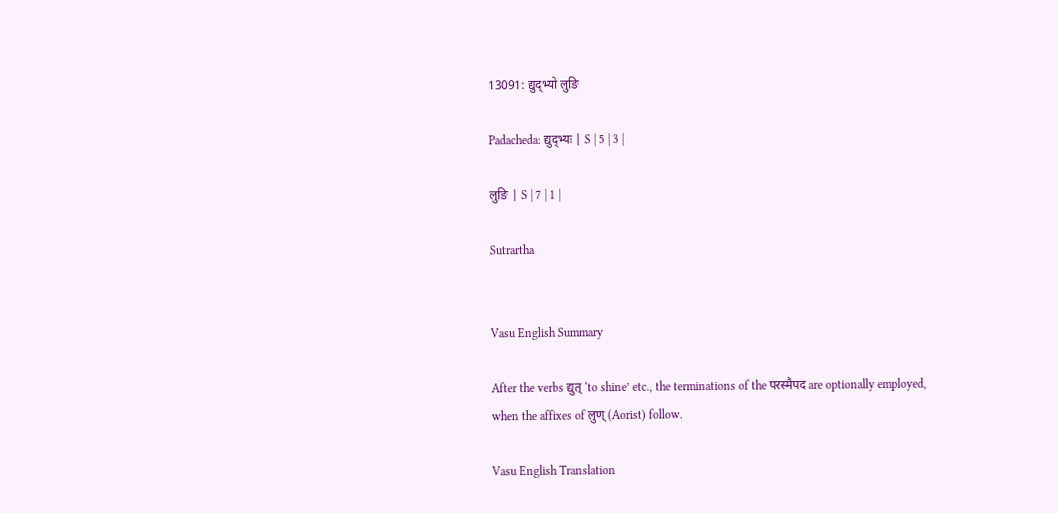13091: द्युद्भ्यो लुङि

Padacheda: द्युद्भ्यः | S | 5 | 3 |

लुङि | S | 7 | 1 |

Sutrartha


Vasu English Summary

After the verbs द्युत् ‘to shine’ etc., the terminations of the परस्मैपद are optionally employed, when the affixes of लुण् (Aorist) follow.

Vasu English Translation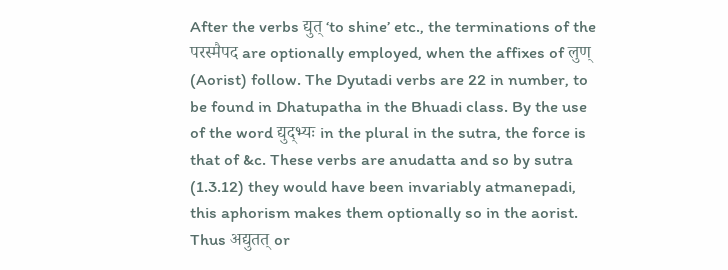After the verbs द्युत् ‘to shine’ etc., the terminations of the परस्मैपद are optionally employed, when the affixes of लुण् (Aorist) follow. The Dyutadi verbs are 22 in number, to be found in Dhatupatha in the Bhuadi class. By the use of the word द्युद्भ्यः in the plural in the sutra, the force is that of &c. These verbs are anudatta and so by sutra (1.3.12) they would have been invariably atmanepadi, this aphorism makes them optionally so in the aorist. Thus अद्युतत् or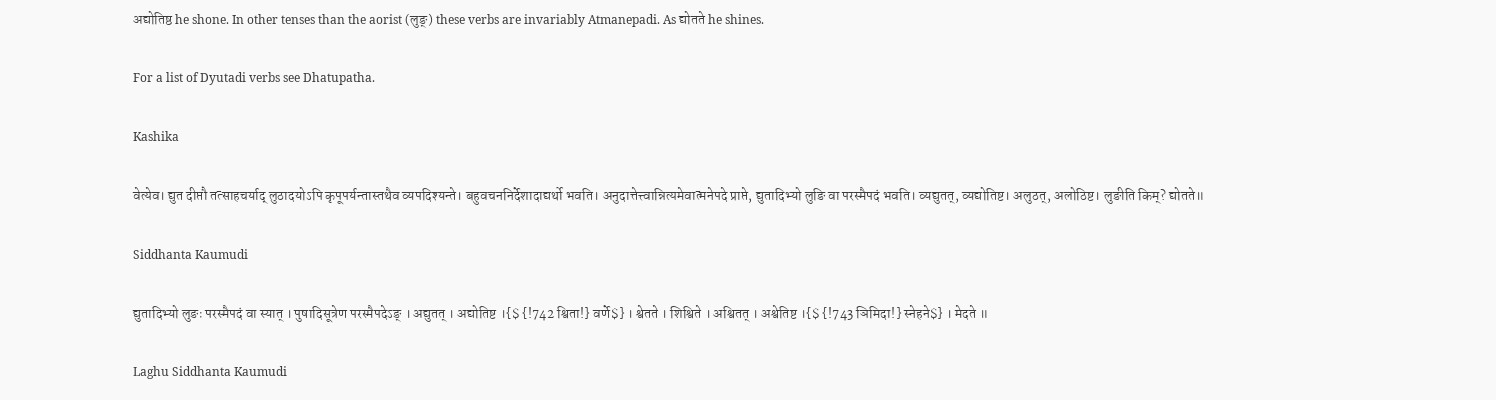अद्योतिष्ठ he shone. In other tenses than the aorist (लुङ्) these verbs are invariably Atmanepadi. As द्योतते he shines.

For a list of Dyutadi verbs see Dhatupatha.

Kashika

वेत्येव। द्युत दीप्तौ तत्साहचर्याद् लुठादयोऽपि कृपूपर्यन्तास्तथैव व्यपदिश्यन्ते। बहुवचननिर्देशादाद्यर्थो भवति। अनुदात्तेत्त्वान्नित्यमेवात्मनेपदे प्राप्ते, द्युतादिभ्यो लुङि वा परस्मैपदं भवति। व्यद्युतत्, व्यद्योतिष्ट। अलुठत्, अलोठिष्ट। लुङीति किम्? द्योतते॥

Siddhanta Kaumudi

द्युतादिभ्यो लुङः परस्मैपदं वा स्यात् । पुषादिसूत्रेण परस्मैपदेऽङ् । अद्युतत् । अद्योतिष्ट ।{$ {!742 श्विता!} वर्णे$} । श्वेतते । शिश्विते । अश्वितत् । अश्वेतिष्ट ।{$ {!743 ञिमिदा!} स्नेहने$} । मेदते ॥

Laghu Siddhanta Kaumudi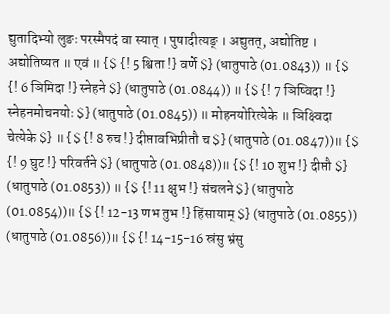द्युतादिभ्यो लुङः परस्मैपदं वा स्यात् । पुषादीत्यङ् । अद्युतत्, अद्योतिष्ट । अद्योतिष्यत ॥ एवं ॥ {$ {! 5 श्विता !} वर्णे $} (धातुपाठे (01.0843)) ॥ {$ {! 6 ञिमिदा !} स्नेहने $} (धातुपाठे (01.0844)) ॥ {$ {! 7 ञिष्विदा !} स्नेहनमोचनयोः $} (धातुपाठे (01.0845)) ॥ मोहनयोरित्येके ॥ ञिक्ष्विदा चेत्येके $} ॥ {$ {! 8 रुच !} दीप्तावभिप्रीतौ च $} (धातुपाठे (01.0847))॥ {$ {! 9 घुट !} परिवर्तने $} (धातुपाठे (01.0848))॥ {$ {! 10 शुभ !} दीप्तौ $} (धातुपाठे (01.0853)) ॥ {$ {! 11 क्षुभ !} संचलने $} (धातुपाठे (01.0854))॥ {$ {! 12-13 णभ तुभ !} हिंसायाम् $} (धातुपाठे (01.0855)) (धातुपाठे (01.0856))॥ {$ {! 14-15-16 स्रंसु भ्रंसु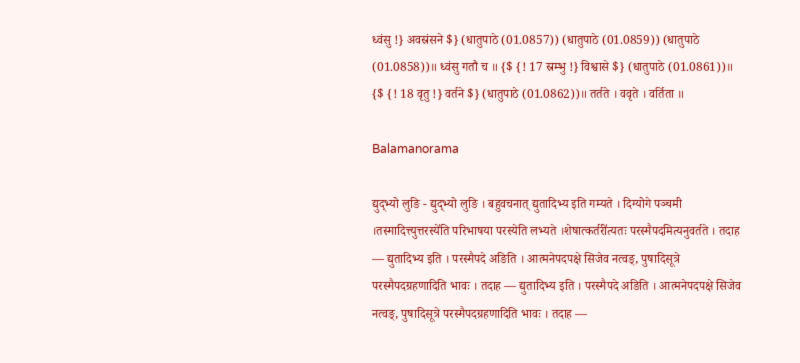ध्वंसु !} अवस्रंसने $} (धातुपाठे (01.0857)) (धातुपाठे (01.0859)) (धातुपाठे (01.0858))॥ ध्वंसु गतौ च ॥ {$ {! 17 स्रम्भु !} विश्वासे $} (धातुपाठे (01.0861))॥ {$ {! 18 वृतु !} वर्तने $} (धातुपाठे (01.0862))॥ तर्तते । ववृते । वर्तिता ॥

Balamanorama

द्युद्भ्यो लुङि - द्युद्भ्यो लुङि । बहुवचनात् द्युतादिभ्य इति गम्यते । दिग्योगे पञ्चमी ।तस्मादित्त्युत्तरस्ये॑ति परिभाषया परस्येति लभ्यते ।शेषात्कर्तरी॑त्यतः परस्मैपदमित्यनुवर्तते । तदाह — द्युतादिभ्य इति । परस्मैपदे अङिति । आत्मनेपदपक्षे सिजेव नत्वङ्, पुषादिसूत्रे परस्मैपदग्रहणादिति भावः । तदाह — द्युतादिभ्य इति । परस्मैपदे अङिति । आत्मनेपदपक्षे सिजेव नत्वङ्, पुषादिसूत्रे परस्मैपदग्रहणादिति भावः । तदाह —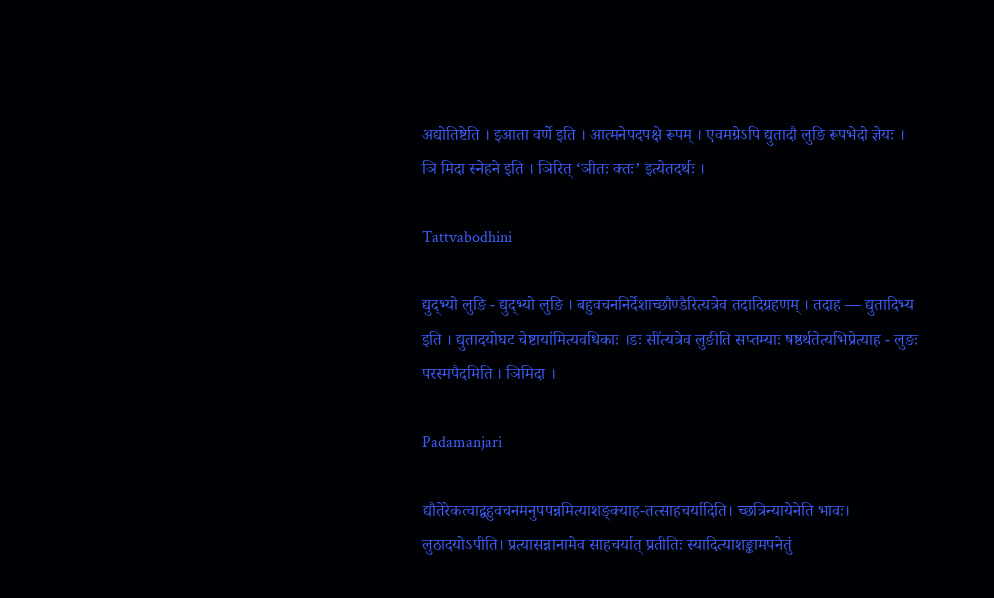अद्योतिष्टेति । इआता वर्णे इति । आत्मनेपदपक्षे रूपम् । एवमग्रेऽपि द्युतादौ लुङि रूपभेदो ज्ञेयः । ञि मिदा स्नेहने इति । ञिरित् ‘ञीतः क्तः’ इत्येतदर्थः ।

Tattvabodhini

द्युद्भ्यो लुङि - द्युद्भ्यो लुङि । बहुवचननिर्देशाच्छौण्डैरित्यत्रेव तदादिग्रहणम् । तदाह — द्युतादिभ्य इति । द्युतादयोघट चेष्टाया॑मित्यवधिकाः ।डः सी॑त्यत्रेव लुङीति सप्तम्याः षष्ठर्थतेत्यभिप्रेत्याह - लुङः परस्मपैदमिति । ञिमिदा ।

Padamanjari

द्यौतेरेकत्वाद्वहुवचनमनुपपन्नमित्याशङ्क्याह-तत्साहचर्यादिति। च्छत्रिन्यायेनेति भावः। लुठादयोऽपीति। प्रत्यासन्नानामेव साहचर्यात् प्रतीतिः स्यादित्याशङ्कामपनेतुं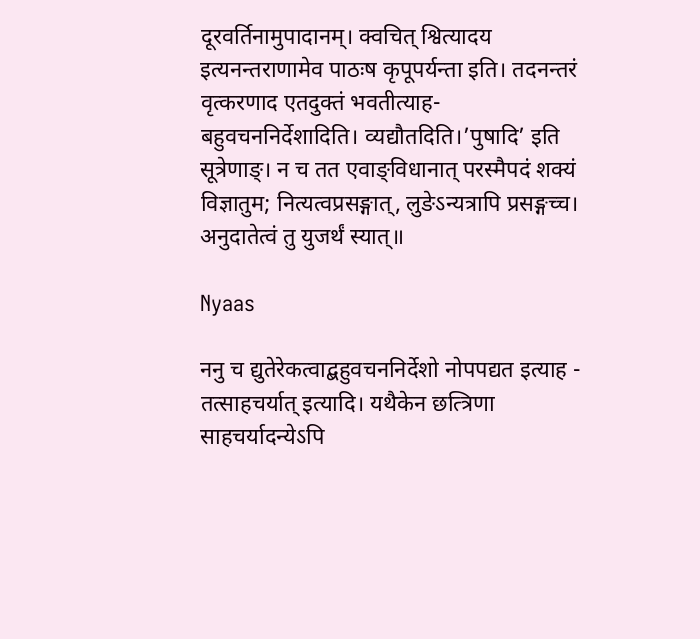दूरवर्तिनामुपादानम्। क्वचित् श्वित्यादय इत्यनन्तराणामेव पाठःष कृपूपर्यन्ता इति। तदनन्तरं वृत्करणाद एतदुक्तं भवतीत्याह-बहुवचननिर्देशादिति। व्यद्यौतदिति।’पुषादि’ इति सूत्रेणाङ्। न च तत एवाङ्विधानात् परस्मैपदं शक्यं विज्ञातुम; नित्यत्वप्रसङ्गात्, लुङेऽन्यत्रापि प्रसङ्गच्च। अनुदातेत्वं तु युजर्थं स्यात्॥

Nyaas

ननु च द्युतेरेकत्वाद्बहुवचननिर्देशो नोपपद्यत इत्याह - तत्साहचर्यात् इत्यादि। यथैकेन छत्त्रिणा साहचर्यादन्येऽपि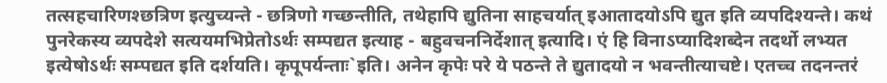तत्सहचारिणश्छत्रिण इत्युच्यन्ते - छत्रिणो गच्छन्तीति, तथेहापि द्युतिना साहचर्यात् इआतादयोऽपि द्युत इति व्यपदिश्यन्ते। कथं पुनरेकस्य व्यपदेशे सत्ययमभिप्रेतोऽर्थः सम्पद्यत इत्याह - बहुवचननिर्देशात् इत्यादि। एं हि विनाऽप्यादिशब्देन तदर्थो लभ्यत इत्येषोऽर्थः सम्पद्यत इति दर्शयति। कृपूपर्यन्ताः`इति। अनेन कृपेः परे ये पठन्ते ते द्युतादयो न भवन्तीत्याचष्टे। एतच्च तदनन्तरं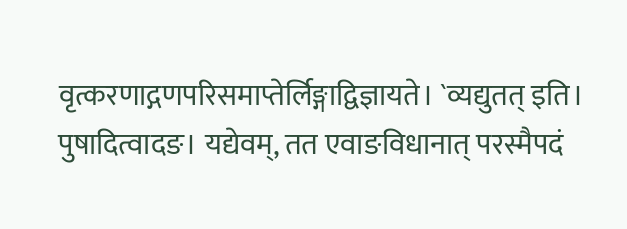वृत्करणाद्गणपरिसमाप्तेर्लिङ्गाद्विज्ञायते। `व्यद्युतत् इति। पुषादित्वादङ। यद्येवम्, तत एवाङविधानात् परस्मैपदं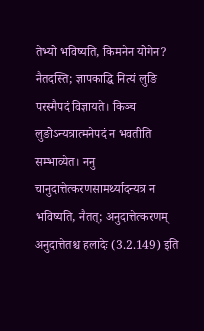तेभ्यो भविष्यति, किमनेन योगेन? नैतदस्ति; ज्ञापकाद्धि नित्यं लुङि परस्मैपदं विज्ञायते। किञ्च लुङोऽन्यत्रात्मनेपदं न भवतीति सम्भाव्येत। ननु चानुदात्तेत्करणसामर्थ्यादन्यत्र न भविष्यति, नैतत्; अनुदात्तेत्करणम् अनुदात्तेतश्च हलादेः (3.2.149) इति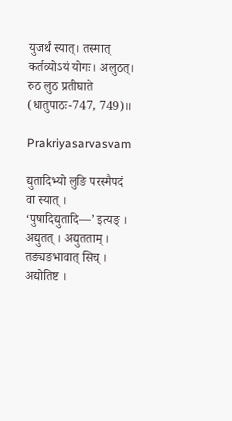युजर्थं स्यात्। तस्मात् कर्तव्योऽयं योगः। अलुठत्। रुठ लुठ प्रतीघाते (धातुपाठः-747, 749)॥

Prakriyasarvasvam

द्युतादिभ्यो लुङि परस्मैपदं वा स्यात् । ‘पुषादिद्युतादि—’ इत्यङ् । अद्युतत् । अद्युतताम् । तङ्यङभावात् सिच् । अद्योतिष्ट ।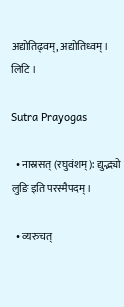अद्योतिढ्वम्, अद्योतिध्वम् । लिटि ।

Sutra Prayogas

  • नास्रसत् (रघुवंशम्): द्युद्भ्यो लुङि इति परस्मैपदम्।

  • व्यरुचत्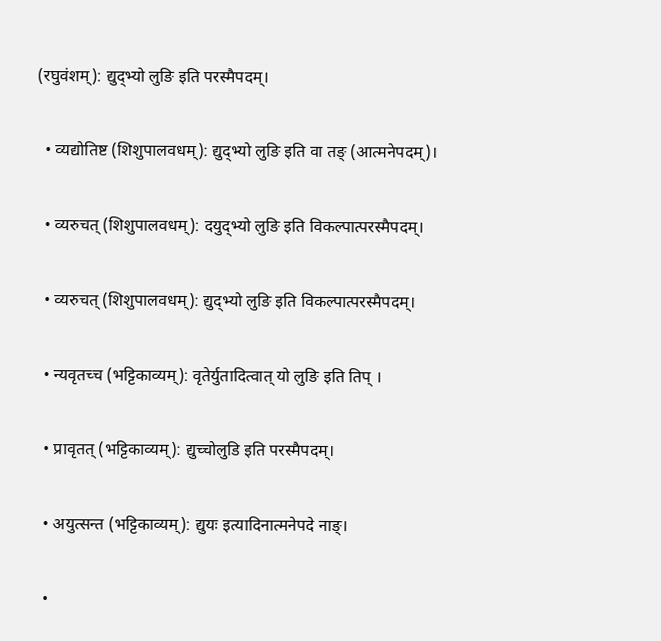(रघुवंशम्): द्युद्भ्यो लुङि इति परस्मैपदम्।

  • व्यद्योतिष्ट (शिशुपालवधम्): द्युद्भ्यो लुङि इति वा तङ् (आत्मनेपदम्)।

  • व्यरुचत् (शिशुपालवधम्): दयुद्भ्यो लुङि इति विकल्पात्परस्मैपदम्।

  • व्यरुचत् (शिशुपालवधम्): द्युद्भ्यो लुङि इति विकल्पात्परस्मैपदम्।

  • न्यवृतच्च (भट्टिकाव्यम्): वृतेर्युतादित्वात् यो लुङि इति तिप् ।

  • प्रावृतत् (भट्टिकाव्यम्): द्युच्चोलुडि इति परस्मैपदम्।

  • अयुत्सन्त (भट्टिकाव्यम्): द्युयः इत्यादिनात्मनेपदे नाङ्।

  •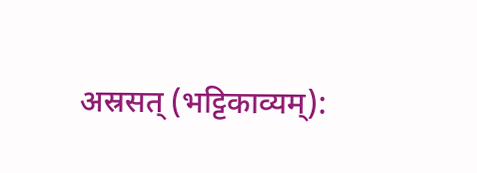अस्रसत् (भट्टिकाव्यम्):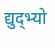द्युद्भ्यो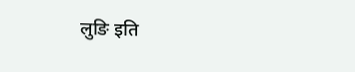लुङि इति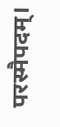परस्मैपदम्।